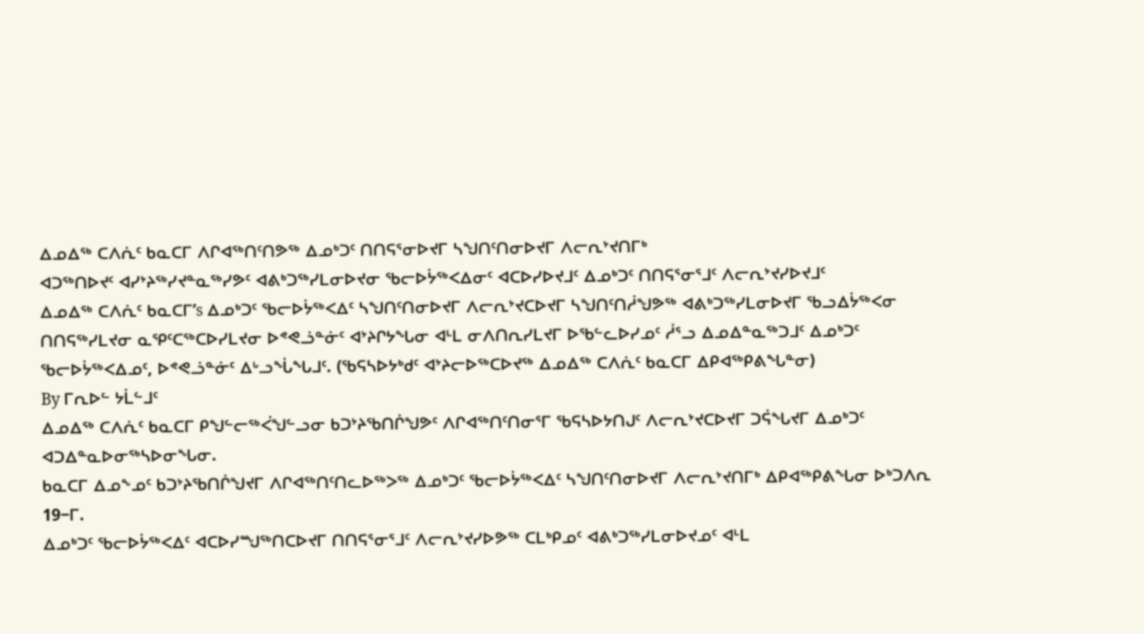ᐃᓄᐃᖅ ᑕᐱᕇᑦ ᑲᓇᑕᒥ ᐱᒋᐊᖅᑎᑦᑎᕗᖅ ᐃᓄᒃᑐᑦ ᑎᑎᕋᕐᓂᐅᔪᒥ ᓴᖑᑎᑦᑎᓂᐅᔪᒥ ᐱᓕᕆᔾᔪᑎᒥᒃ
ᐊᑐᖅᑎᐅᔪᑦ ᐊᓯᔾᔨᖅᓯᔪᓐᓇᖅᓯᕗᑦ ᐊᕕᒃᑐᖅᓯᒪᓂᐅᔪᓂ ᖃᓕᐅᔮᖅᐸᐃᓂᑦ ᐊᑕᐅᓯᐅᔪᒧᑦ ᐃᓄᒃᑐᑦ ᑎᑎᕋᕐᓂᕐᒧᑦ ᐱᓕᕆᔾᔪᓯᐅᔪᒧᑦ
ᐃᓄᐃᖅ ᑕᐱᕇᑦ ᑲᓇᑕᒥ’s ᐃᓄᒃᑐᑦ ᖃᓕᐅᔮᖅᐸᐃᑦ ᓴᖑᑎᑦᑎᓂᐅᔪᒥ ᐱᓕᕆᔾᔪᑕᐅᔪᒥ ᓴᖑᑎᑦᑎᓲᖑᕗᖅ ᐊᕕᒃᑐᖅᓯᒪᓂᐅᔪᒥ ᖃᓗᐃᔮᖅᐸᓂ ᑎᑎᕋᖅᓯᒪᔪᓂ ᓇᕿᑦᑕᖅᑕᐅᓯᒪᔪᓂ ᐅᕝᕙᓘᓐᓃᑦ ᐊᔾᔨᒋᔭᖓᓂ ᐊᒻᒪ ᓂᐱᑎᕆᓯᒪᔪᒥ ᐅᖃᓪᓚᐅᓯᓄᑦ ᓲᕐᓗ ᐃᓄᐃᓐᓇᖅᑐᒧᑦ ᐃᓄᒃᑐᑦ ᖃᓕᐅᔮᖅᐸᐃᓄᑦ, ᐅᕝᕙᓘᓐᓃᑦ ᐃᒡᓗᖔᖓᒧᑦ. (ᖃᕋᓴᐅᔭᒃᑯᑦ ᐊᔾᔨᓕᐅᖅᑕᐅᔪᖅ ᐃᓄᐃᖅ ᑕᐱᕇᑦ ᑲᓇᑕᒥ ᐃᑭᐊᖅᑭᕕᖓᓐᓂ)
By ᒥᕆᐅᓪ ᔭᒫᓪᒧᑦ
ᐃᓄᐃᖅ ᑕᐱᕇᑦ ᑲᓇᑕᒥ ᑭᖑᓪᓕᖅᐹᖑᓪᓗᓂ ᑲᑐᔾᔨᖃᑎᒌᖑᕗᑦ ᐱᒋᐊᖅᑎᑦᑎᓂᕐᒥ ᖃᕋᓴᐅᔭᑎᒍᑦ ᐱᓕᕆᔾᔪᑕᐅᔪᒥ ᑐᕌᖓᔪᒥ ᐃᓄᒃᑐᑦ ᐊᑐᐃᓐᓇᐅᓂᖅᓴᐅᓂᖓᓂ.
ᑲᓇᑕᒥ ᐃᓄᖕᓄᑦ ᑲᑐᔾᔨᖃᑎᒌᖑᔪᒥ ᐱᒋᐊᖅᑎᑦᑎᓚᐅᖅᐳᖅ ᐃᓄᒃᑐᑦ ᖃᓕᐅᔮᖅᐸᐃᑦ ᓴᖑᑎᑦᑎᓂᐅᔪᒥ ᐱᓕᕆᔾᔪᑎᒥᒃ ᐃᑭᐊᖅᑭᕕᖓᓂ ᐅᒃᑐᐱᕆ 19−ᒥ.
ᐃᓄᒃᑐᑦ ᖃᓕᐅᔮᖅᐸᐃᑦ ᐊᑕᐅᓯᙳᖅᑎᑕᐅᔪᒥ ᑎᑎᕋᕐᓂᕐᒧᑦ ᐱᓕᕆᔾᔪᓯᐅᕗᖅ ᑕᒪᒃᑭᓄᑦ ᐊᕕᒃᑐᖅᓯᒪᓂᐅᔪᓄᑦ ᐊᒻᒪ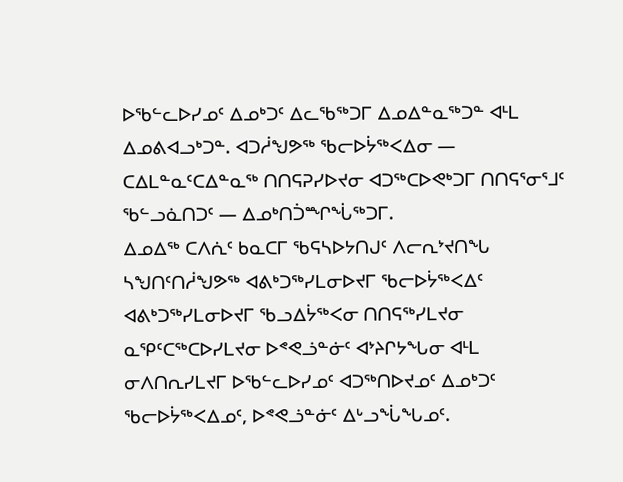ᐅᖃᓪᓚᐅᓯᓄᑦ ᐃᓄᒃᑐᑦ ᐃᓚᖃᖅᑐᒥ ᐃᓄᐃᓐᓇᖅᑐᓐ ᐊᒻᒪ ᐃᓄᕕᐊᓗᒃᑐᓐ. ᐊᑐᓲᖑᕗᖅ ᖃᓕᐅᔮᖅᐸᐃᓂ — ᑕᐃᒪᓐᓇᑦᑕᐃᓐᓇᖅ ᑎᑎᕋᕈᓯᐅᔪᓂ ᐊᑐᖅᑕᐅᕙᒃᑐᒥ ᑎᑎᕋᕐᓂᕐᒧᑦ ᖃᓪᓗᓈᑎᑐᑦ — ᐃᓄᒃᑎᑑᙱᖔᖅᑐᒥ.
ᐃᓄᐃᖅ ᑕᐱᕇᑦ ᑲᓇᑕᒥ ᖃᕋᓴᐅᔭᑎᒍᑦ ᐱᓕᕆᔾᔪᑎᖓ ᓴᖑᑎᑦᑎᓲᖑᕗᖅ ᐊᕕᒃᑐᖅᓯᒪᓂᐅᔪᒥ ᖃᓕᐅᔮᖅᐸᐃᑦ ᐊᕕᒃᑐᖅᓯᒪᓂᐅᔪᒥ ᖃᓗᐃᔮᖅᐸᓂ ᑎᑎᕋᖅᓯᒪᔪᓂ ᓇᕿᑦᑕᖅᑕᐅᓯᒪᔪᓂ ᐅᕝᕙᓘᓐᓃᑦ ᐊᔾᔨᒋᔭᖓᓂ ᐊᒻᒪ ᓂᐱᑎᕆᓯᒪᔪᒥ ᐅᖃᓪᓚᐅᓯᓄᑦ ᐊᑐᖅᑎᐅᔪᓄᑦ ᐃᓄᒃᑐᑦ ᖃᓕᐅᔮᖅᐸᐃᓄᑦ, ᐅᕝᕙᓘᓐᓃᑦ ᐃᒡᓗᖔᖓᓄᑦ.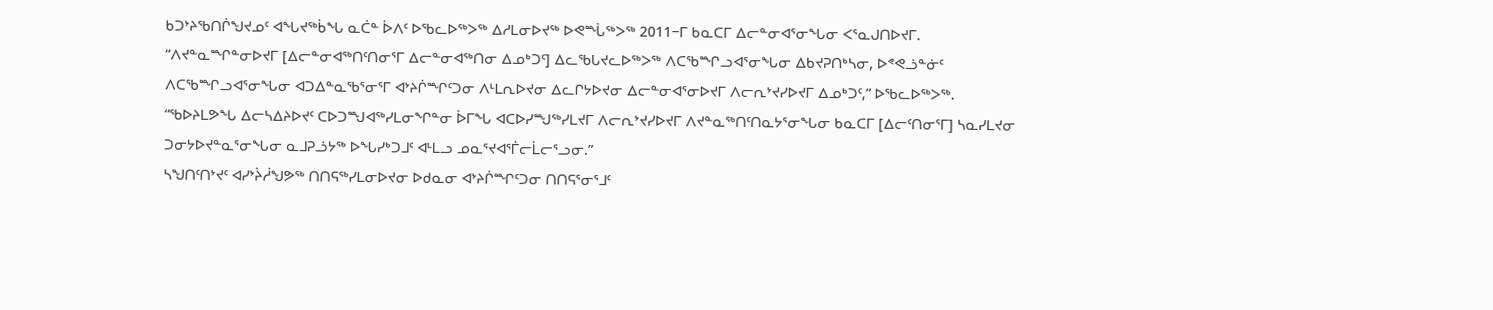ᑲᑐᔾᔨᖃᑎᒌᖑᔪᓄᑦ ᐊᖓᔪᖅᑳᖓ ᓇᑖᓐ ᐆᐱᑦ ᐅᖃᓚᐅᖅᐳᖅ ᐃᓱᒪᓂᐅᔪᖅ ᐅᕙᙶᖅᐳᖅ 2011−ᒥ ᑲᓇᑕᒥ ᐃᓕᓐᓂᐊᕐᓂᖓᓂ ᐸᕐᓇᒍᑎᐅᔪᒥ.
“ᐱᔪᓐᓇᙱᓐᓂᐅᔪᒥ [ᐃᓕᓐᓂᐊᖅᑎᑦᑎᓂᕐᒥ ᐃᓕᓐᓂᐊᖅᑎᓂ ᐃᓄᒃᑐᑦ] ᐃᓚᖃᒐᔪᓚᐅᖅᐳᖅ ᐱᑕᖃᙱᓗᐊᕐᓂᖓᓂ ᐃᑲᔪᕈᑎᒃᓴᓂ, ᐅᕝᕙᓘᓐᓃᑦ ᐱᑕᖃᙱᓗᐊᕐᓂᖓᓂ ᐊᑐᐃᓐᓇᖃᕐᓂᕐᒥ ᐊᔾᔨᒌᙱᑦᑐᓂ ᐱᒻᒪᕆᐅᔪᓂ ᐃᓚᒋᔭᐅᔪᓂ ᐃᓕᓐᓂᐊᕐᓂᐅᔪᒥ ᐱᓕᕆᔾᔪᓯᐅᔪᒥ ᐃᓄᒃᑐᑦ,” ᐅᖃᓚᐅᖅᐳᖅ.
“ᖃᐅᔨᒪᕗᖓ ᐃᓕᓴᐃᔨᐅᔪᑦ ᑕᐅᑐᙳᐊᖅᓯᒪᓂᖏᓐᓂ ᐆᒥᖓ ᐊᑕᐅᓯᙳᖅᓯᒪᔪᒥ ᐱᓕᕆᔾᔪᓯᐅᔪᒥ ᐱᔪᓐᓇᖅᑎᑦᑎᓇᔭᕐᓂᖓᓂ ᑲᓇᑕᒥ [ᐃᓕᑦᑎᓂᕐᒥ] ᓴᓇᓯᒪᔪᓂ ᑐᓂᔭᐅᔪᓐᓇᕐᓂᖓᓂ ᓇᒧᕈᓘᔭᖅ ᐅᖓᓯᒃᑐᒧᑦ ᐊᒻᒪᓗ ᓄᓇᕐᔪᐊᕐᒦᓕᒫᓕᕐᓗᓂ.”
ᓴᖑᑎᑦᑎᔾᔪᑦ ᐊᓯᔾᔩᓲᖑᕗᖅ ᑎᑎᕋᖅᓯᒪᓂᐅᔪᓂ ᐅᑯᓇᓂ ᐊᔾᔨᒌᙱᑦᑐᓂ ᑎᑎᕋᕐᓂᕐᒧᑦ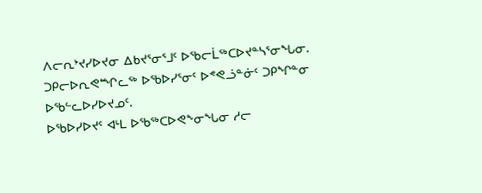ᐱᓕᕆᔾᔪᓯᐅᔪᓂ ᐃᑲᔪᕐᓂᕐᒧᑦ ᐅᖃᓕᒫᖅᑕᐅᔪᓐᓴᕐᓂᖓᓂ. ᑐᑭᓕᐅᕆᕙᙱᓚᖅ ᐅᖃᐅᓯᕐᓂᑦ ᐅᕝᕙᓘᓐᓃᑦ ᑐᑭᖏᓐᓂ ᐅᖃᓪᓚᐅᓯᐅᔪᓄᑦ.
ᐅᖃᐅᓯᐅᔪᑦ ᐊᒻᒪ ᐅᖃᖅᑕᐅᕙᖕᓂᖓᓂ ᓱᓕ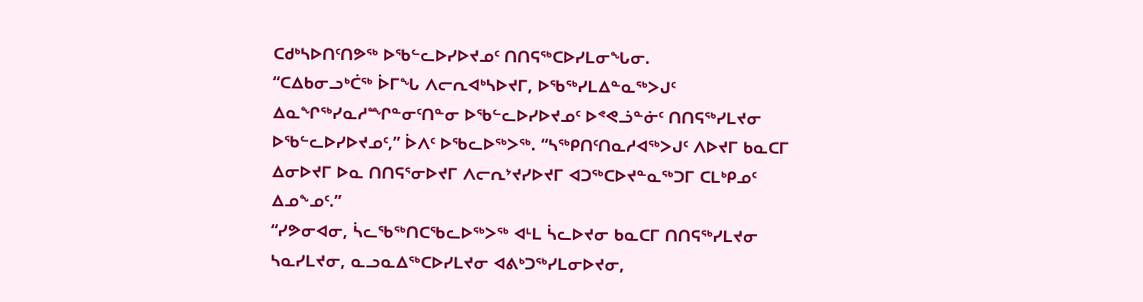ᑕᑯᒃᓴᐅᑎᑦᑎᕗᖅ ᐅᖃᓪᓚᐅᓯᐅᔪᓄᑦ ᑎᑎᕋᖅᑕᐅᓯᒪᓂᖓᓂ.
“ᑕᐃᑲᓂᓗᒃᑖᖅ ᐆᒥᖓ ᐱᓕᕆᐊᒃᓴᐅᔪᒥ, ᐅᖃᖅᓯᒪᐃᓐᓇᖅᐳᒍᑦ ᐃᓇᖏᖅᓯᓇᓱᙱᓐᓂᑦᑎᓐᓂ ᐅᖃᓪᓚᐅᓯᐅᔪᓄᑦ ᐅᕝᕙᓘᓐᓃᑦ ᑎᑎᕋᖅᓯᒪᔪᓂ ᐅᖃᓪᓚᐅᓯᐅᔪᓄᑦ,” ᐆᐱᑦ ᐅᖃᓚᐅᖅᐳᖅ. “ᓴᖅᑭᑎᑦᑎᓇᓱᐊᖅᐳᒍᑦ ᐱᐅᔪᒥ ᑲᓇᑕᒥ ᐃᓂᐅᔪᒥ ᐅᓇ ᑎᑎᕋᕐᓂᐅᔪᒥ ᐱᓕᕆᔾᔪᓯᐅᔪᒥ ᐊᑐᖅᑕᐅᔪᓐᓇᖅᑐᒥ ᑕᒪᒃᑭᓄᑦ ᐃᓄᖕᓄᑦ.”
“ᓯᕗᓂᐊᓂ, ᓵᓚᖃᖅᑎᑕᖃᓚᐅᖅᐳᖅ ᐊᒻᒪ ᓵᓚᐅᔪᓂ ᑲᓇᑕᒥ ᑎᑎᕋᖅᓯᒪᔪᓂ ᓴᓇᓯᒪᔪᓂ, ᓇᓗᓇᐃᖅᑕᐅᓯᒪᔪᓂ ᐊᕕᒃᑐᖅᓯᒪᓂᐅᔪᓂ,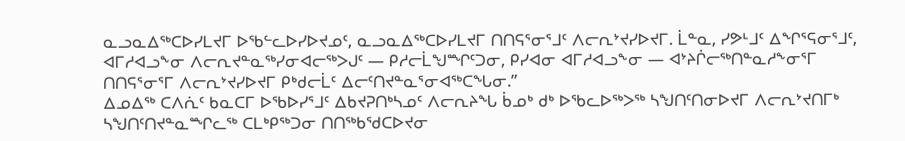ᓇᓗᓇᐃᖅᑕᐅᓯᒪᔪᒥ ᐅᖃᓪᓚᐅᓯᐅᔪᓄᑦ, ᓇᓗᓇᐃᖅᑕᐅᓯᒪᔪᒥ ᑎᑎᕋᕐᓂᕐᒧᑦ ᐱᓕᕆᔾᔪᓯᐅᔪᒥ. ᒫᓐᓇ, ᓯᕗᒻᒧᑦ ᐃᖏᕐᕋᓂᕐᒧᑦ, ᐊᒥᓱᐊᓗᖕᓂ ᐱᓕᕆᔪᓐᓇᖅᓯᓂᐊᓕᖅᐳᒍᑦ — ᑭᓱᓕᒫᖑᙱᑦᑐᓂ, ᑭᓯᐊᓂ ᐊᒥᓱᐊᓗᖕᓂ — ᐊᔾᔨᒌᓕᖅᑎᓐᓇᓱᖕᓂᕐᒥ ᑎᑎᕋᕐᓂᕐᒥ ᐱᓕᕆᔾᔪᓯᐅᔪᒥ ᑭᒃᑯᓕᒫᑦ ᐃᓕᑦᑎᔪᓐᓇᕐᓂᐊᖅᑕᖓᓂ.”
ᐃᓄᐃᖅ ᑕᐱᕇᑦ ᑲᓇᑕᒥ ᐅᖃᐅᓯᕐᒧᑦ ᐃᑲᔪᕈᑎᒃᓴᓄᑦ ᐱᓕᕆᔨᖓ ᑳᓄᒃ ᑯᒃ ᐅᖃᓚᐅᖅᐳᖅ ᓴᖑᑎᑦᑎᓂᐅᔪᒥ ᐱᓕᕆᔾᔪᑎᒥᒃ ᓴᖑᑎᑦᑎᔪᓐᓇᙱᓚᖅ ᑕᒪᒃᑭᖅᑐᓂ ᑎᑎᖅᑲᖁᑕᐅᔪᓂ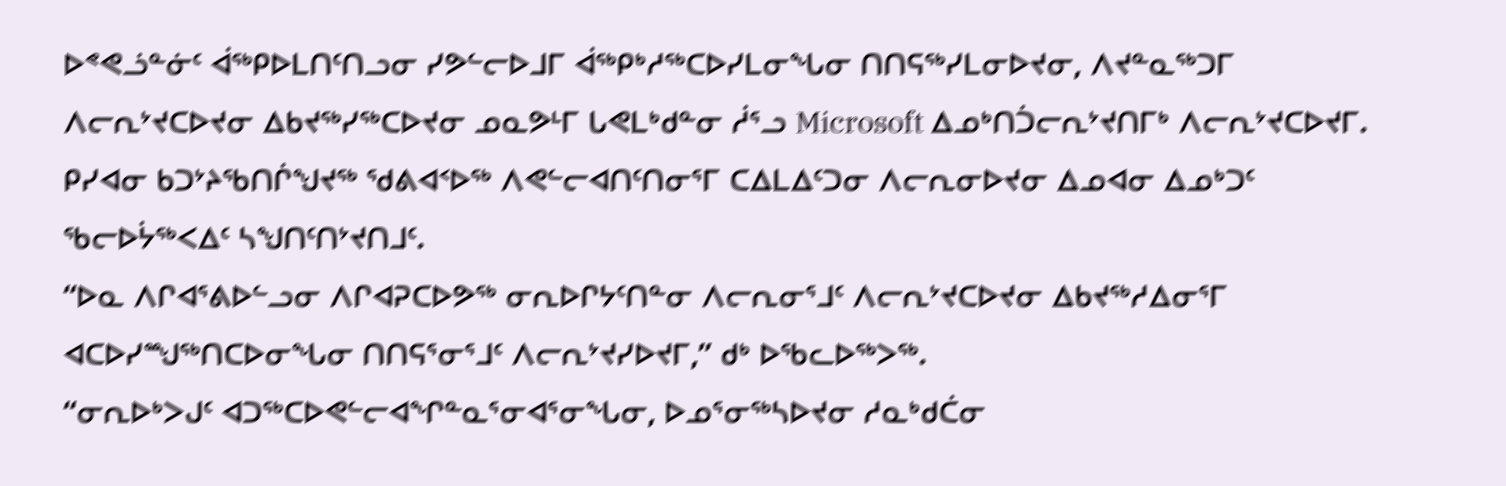ᐅᕝᕙᓘᓐᓃᑦ ᐋᖅᑭᐅᒪᑎᑦᑎᓗᓂ ᓯᕗᓪᓕᐅᒧᒥ ᐋᖅᑭᒃᓱᖅᑕᐅᓯᒪᓂᖓᓂ ᑎᑎᕋᖅᓯᒪᓂᐅᔪᓂ, ᐱᔪᓐᓇᖅᑐᒥ ᐱᓕᕆᔾᔪᑕᐅᔪᓂ ᐃᑲᔪᖅᓯᖅᑕᐅᔪᓂ ᓄᓇᕗᒻᒥ ᒐᕙᒪᒃᑯᓐᓂ ᓲᕐᓗ Microsoft ᐃᓄᒃᑎᑑᓕᕆᔾᔪᑎᒥᒃ ᐱᓕᕆᔾᔪᑕᐅᔪᒥ. ᑭᓯᐊᓂ ᑲᑐᔾᔨᖃᑎᒌᖑᔪᖅ ᖁᕕᐊᑉᐅᖅ ᐱᕙᓪᓕᐊᑎᑦᑎᓂᕐᒥ ᑕᐃᒪᐃᑦᑐᓂ ᐱᓕᕆᓂᐅᔪᓂ ᐃᓄᐊᓂ ᐃᓄᒃᑐᑦ ᖃᓕᐅᔮᖅᐸᐃᑦ ᓴᖑᑎᑦᑎᔾᔪᑎᒧᑦ.
“ᐅᓇ ᐱᒋᐊᕐᕕᐅᓪᓗᓂ ᐱᒋᐊᕈᑕᐅᕗᖅ ᓂᕆᐅᒋᔭᑦᑎᓐᓂ ᐱᓕᕆᓂᕐᒧᑦ ᐱᓕᕆᔾᔪᑕᐅᔪᓂ ᐃᑲᔪᖅᓱᐃᓂᕐᒥ ᐊᑕᐅᓯᙳᖅᑎᑕᐅᓂᖓᓂ ᑎᑎᕋᕐᓂᕐᒧᑦ ᐱᓕᕆᔾᔪᓯᐅᔪᒥ,” ᑯᒃ ᐅᖃᓚᐅᖅᐳᖅ.
“ᓂᕆᐅᒃᐳᒍᑦ ᐊᑐᖅᑕᐅᕙᓪᓕᐊᖏᓐᓇᕐᓂᐊᕐᓂᖓᓂ, ᐅᓄᕐᓂᖅᓴᐅᔪᓂ ᓱᓇᒃᑯᑖᓂ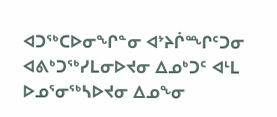ᐊᑐᖅᑕᐅᓂᖏᓐᓂ ᐊᔾᔨᒌᙱᑦᑐᓂ ᐊᕕᒃᑐᖅᓯᒪᓂᐅᔪᓂ ᐃᓄᒃᑐᑦ ᐊᒻᒪ ᐅᓄᕐᓂᖅᓴᐅᔪᓂ ᐃᓄᖕᓂ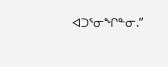ᐊᑐᕐᓂᖏᓐᓂ.”